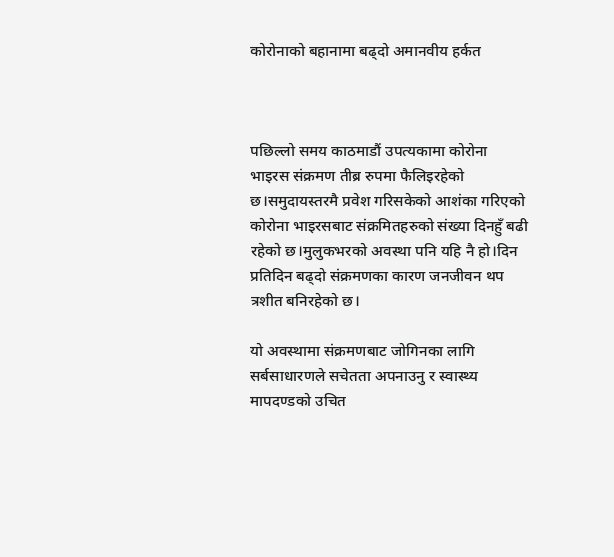कोरोनाको बहानामा बढ्दो अमानवीय हर्कत



पछिल्लो समय काठमाडौं उपत्यकामा कोरोना भाइरस संक्रमण तीब्र रुपमा फैलिइरहेको छ।समुदायस्तरमै प्रवेश गरिसकेको आशंका गरिएको कोरोना भाइरसबाट संक्रमितहरुको संख्या दिनहुँ बढी रहेको छ।मुलुकभरको अवस्था पनि यहि नै हो।दिन प्रतिदिन बढ्दो संक्रमणका कारण जनजीवन थप त्रशीत बनिरहेको छ।

यो अवस्थामा संक्रमणबाट जोगिनका लागि सर्बसाधारणले सचेतता अपनाउनु र स्वास्थ्य मापदण्डको उचित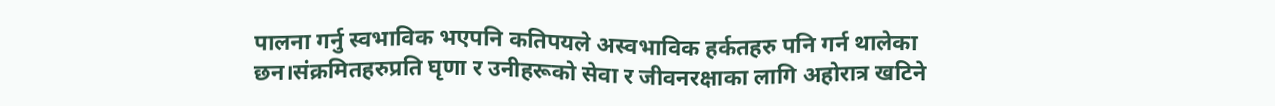पालना गर्नु स्वभाविक भएपनि कतिपयले अस्वभाविक हर्कतहरु पनि गर्न थालेका छन।संक्रमितहरुप्रति घृणा र उनीहरूको सेवा र जीवनरक्षाका लागि अहोरात्र खटिने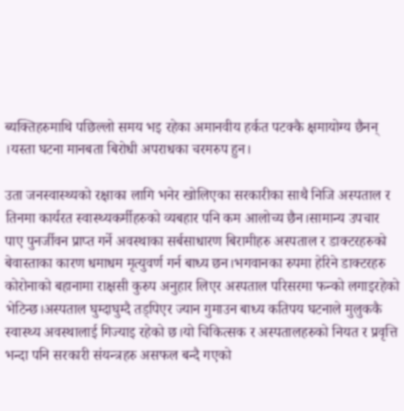ब्यक्तिहरुमाथि पछिल्लो समय भइ रहेका अमानवीय हर्कत पटक्कै क्षमायोग्य छैनन् ।यस्ता घटना मानबता बिरोधी अपराधका चरमरुप हुन।

उता जनस्वास्थ्यको रक्षाका लागि भनेर खोलिएका सरकारीका साथै निजि अस्पताल र तिनमा कार्यरत स्वास्थ्यकर्मीहरुको व्यबहार पनि कम आलोच्य छैन।सामान्य उपचार पाए पुनर्जीवन प्राप्त गर्ने अवस्थाका सर्बसाधारण बिरामीहरु अस्पताल र डाक्टरहरुको बेवास्ताका कारण धमाधम मृत्युवर्ण गर्न बाध्य छन।भगवानका रुपमा हेरिने डाक्टरहरु कोरोनाको बहानामा राक्षसी कुरुप अनुहार लिएर अस्पताल परिसरमा फन्को लगाइरहेको भेटिन्छ।अस्पताल घुम्दाघुम्दै तड्पिएर ज्यान गुमाउन बाध्य कतिपय घटनाले मुलुककै स्वास्थ्य अवस्थालाई गिज्याइ रहेको छ।यो चिकित्सक र अस्पतालहरुको नियत र प्रवृत्ति भन्दा पनि सरकारी संयन्त्रहरु असफल बन्दै गएको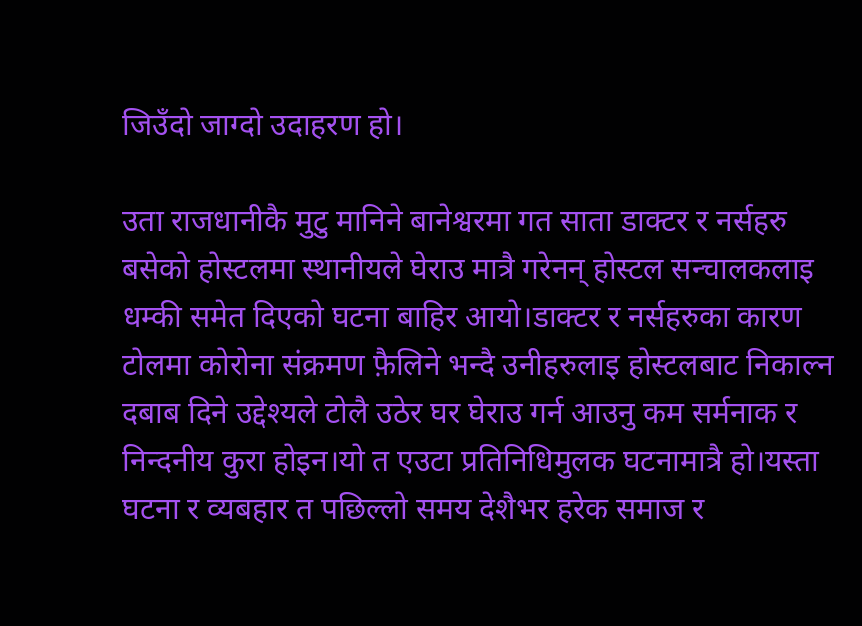जिउँदो जाग्दो उदाहरण हो।

उता राजधानीकै मुटु मानिने बानेश्वरमा गत साता डाक्टर र नर्सहरु बसेको होस्टलमा स्थानीयले घेराउ मात्रै गरेनन् होस्टल सन्चालकलाइ धम्की समेत दिएको घटना बाहिर आयो।डाक्टर र नर्सहरुका कारण टोलमा कोरोना संक्रमण फ़ैलिने भन्दै उनीहरुलाइ होस्टलबाट निकाल्न दबाब दिने उद्देश्यले टोलै उठेर घर घेराउ गर्न आउनु कम सर्मनाक र निन्दनीय कुरा होइन।यो त एउटा प्रतिनिधिमुलक घटनामात्रै हो।यस्ता घटना र व्यबहार त पछिल्लो समय देशैभर हरेक समाज र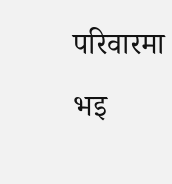परिवारमा भइ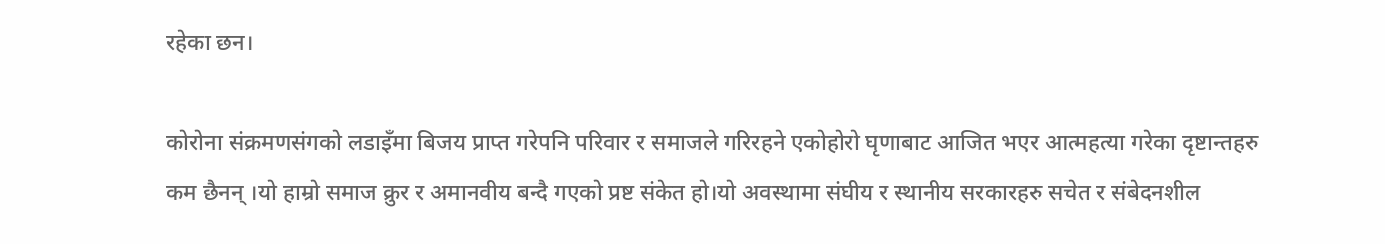रहेका छन।

कोरोना संक्रमणसंगको लडाइँमा बिजय प्राप्त गरेपनि परिवार र समाजले गरिरहने एकोहोरो घृणाबाट आजित भएर आत्महत्या गरेका दृष्टान्तहरु कम छैनन् ।यो हाम्रो समाज क्रुर र अमानवीय बन्दै गएको प्रष्ट संकेत हो।यो अवस्थामा संघीय र स्थानीय सरकारहरु सचेत र संबेदनशील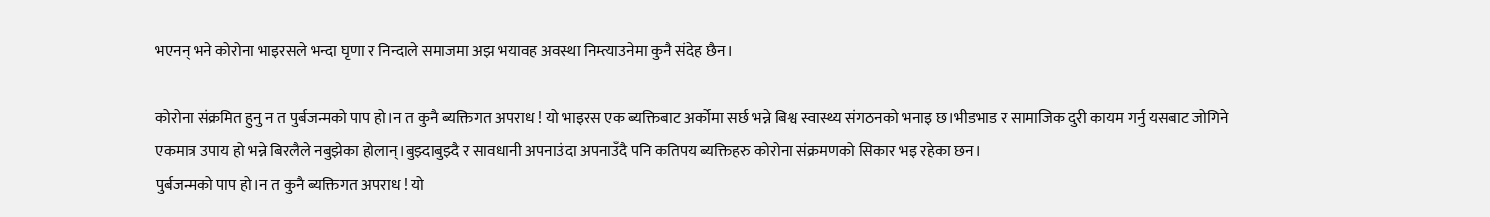भएनन् भने कोरोना भाइरसले भन्दा घृणा र निन्दाले समाजमा अझ भयावह अवस्था निम्त्याउनेमा कुनै संदेह छैन।

कोरोना संक्रमित हुनु न त पुर्बजन्मको पाप हो।न त कुनै ब्यक्तिगत अपराध ! यो भाइरस एक ब्यक्तिबाट अर्कोमा सर्छ भन्ने बिश्व स्वास्थ्य संगठनको भनाइ छ।भीडभाड र सामाजिक दुरी कायम गर्नु यसबाट जोगिने एकमात्र उपाय हो भन्ने बिरलैले नबुझेका होलान्।बुझ्दाबुझ्दै र सावधानी अपनाउंदा अपनाउँदै पनि कतिपय ब्यक्तिहरु कोरोना संक्रमणको सिकार भइ रहेका छन।
पुर्बजन्मको पाप हो।न त कुनै ब्यक्तिगत अपराध ! यो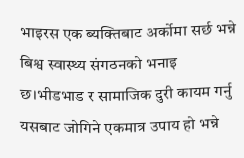भाइरस एक ब्यक्तिबाट अर्कोमा सर्छ भन्ने बिश्व स्वास्थ्य संगठनको भनाइ छ।भीडभाड र सामाजिक दुरी कायम गर्नु यसबाट जोगिने एकमात्र उपाय हो भन्ने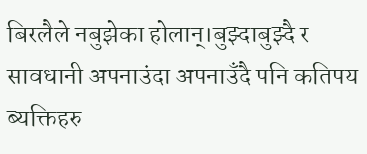बिरलैले नबुझेका होलान्।बुझ्दाबुझ्दै र सावधानी अपनाउंदा अपनाउँदै पनि कतिपय ब्यक्तिहरु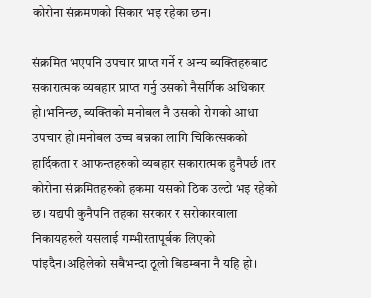कोरोना संक्रमणको सिकार भइ रहेका छन।

संक्रमित भएपनि उपचार प्राप्त गर्ने र अन्य ब्यक्तिहरुबाट सकारात्मक व्यबहार प्राप्त गर्नु उसको नैसर्गिक अधिकार हो।भनिन्छ, ब्यक्तिको मनोबल नै उसको रोगको आधा उपचार हो।मनोबल उच्च बन्नका लागि चिकित्सकको हार्दिकता र आफन्तहरुको व्यबहार सकारात्मक हुनैपर्छ ।तर कोरोना संक्रमितहरुको हकमा यसको ठिक उल्टो भइ रहेको छ। यद्यपी कुनैपनि तहका सरकार र सरोकारवाला निकायहरुले यसलाई गम्भीरतापूर्बक लिएको पांइदैन।अहिलेको सबैभन्दा ठूलो बिडम्बना नै यहि हो।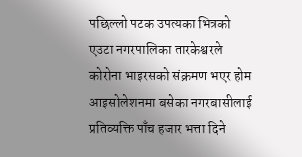पछिल्लो पटक उपत्यका भित्रको एउटा नगरपालिका तारकेश्वरले कोरोना भाइरसको संक्रमण भएर होम आइसोलेशनमा बसेका नगरबासीलाई प्रतिव्यक्ति पाँच हजार भत्ता दिने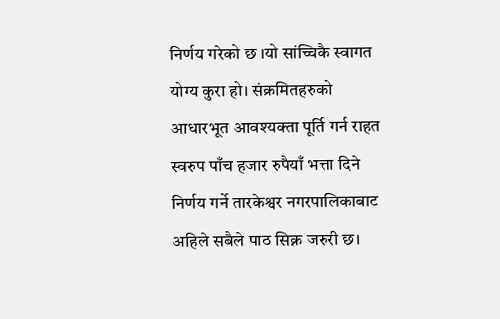निर्णय गरेको छ ।यो सांच्चिकै स्वागत योग्य कुरा हो। संक्रमितहरुको आधारभूत आवश्यक्ता पूर्ति गर्न राहत स्वरुप पाँच हजार रुपैयाँ भत्ता दिने निर्णय गर्ने तारकेश्वर नगरपालिकाबाट अहिले सबैले पाठ सिक्न जरुरी छ।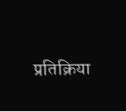प्रतिक्रिया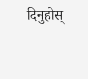दिनुहोस्